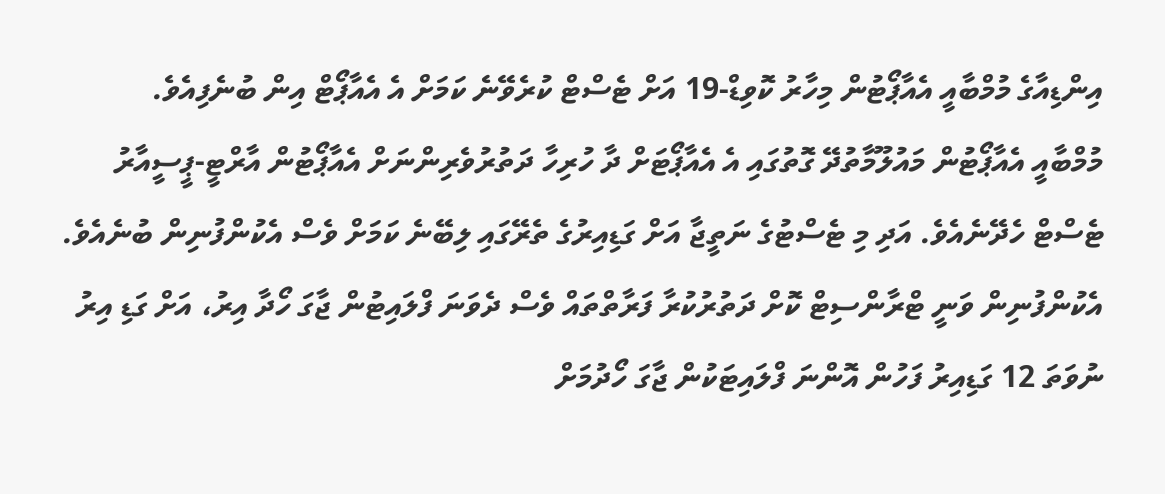އިންޑިއާގެ މުމްބާއީ އެއާޕޯޓުން މިހާރު ކޮވިޑް-19 އަށް ޓެސްޓް ކުރެވޭނެ ކަމަށް އެ އެއާޕޯޓް އިން ބުނެފިއެވެ.
މުމްބާއީ އެއާޕޯޓުން މައުލޫމާތުދޭ ގޮތުގައި އެ އެއާޕޯޓަށް ދާ ހުރިހާ ދަތުރުވެރިންނަށް އެއާޕޯޓުން އާރްޓީ-ޕީސީއާރު ޓެސްޓް ހެދޭނެއެވެ. އަދި މި ޓެސްޓުގެ ނަތީޖާ އަށް ގަޑިއިރުގެ ތެރޭގައި ލިބޭނެ ކަމަށް ވެސް އެކުންފުނިން ބުނެއެވެ.
އެކުންފުނިން ވަނީ ޓްރާންސިޓް ކޮށް ދަތުރުކުރާ ފަރާތްތައް ވެސް ދެވަނަ ފްލައިޓުން ޖާގަ ހޯދާ އިރު، އަށް ގަޑި އިރު ނުވަތަ 12 ގަޑިއިރު ފަހުން އޮންނަ ފްލައިޓަކުން ޖާގަ ހޯދުމަށް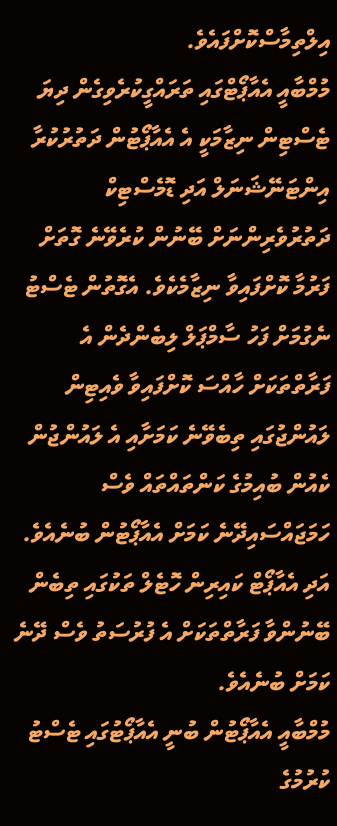އިލްތިމާސްކޮށްފައެވެ.
މުމްބާއީ އެއާޕޯޓްގައި ތަރައްގީކުރެވިގެން ދިޔަ ޓެސްޓިން ނިޒާމަކީ އެ އެއާޕޯޓުން ދަތުރުކުރާ އިންޓަނޭޝަނަލް އަދި ޑޮމެސްޓިކް ދަތުރުވެރިންނަށް ބޭނުން ކުރެވޭނެ ގޮތަށް ފަރުމާ ކޮށްފައިވާ ނިޒާމެކެވެ. އެގޮތުން ޓެސްޓު ނެގުމަށް ފަހު ސާމްޕަލް ލިބެންދެން އެ ފަރާތްތަކަށް ހާއްސަ ކޮށްފައިވާ ވެއިޓިން ލައުންޖުގައި ތިބެވޭނެ ކަމަށާއި އެ ލައުންޖުން ކެއުން ބުއިމުގެ ކަންތައްތައް ވެސް ހަމަޖައްސައިދޭނެ ކަމަށް އެއާޕޯޓުން ބުނެއެވެ. އަދި އެއާޕޯޓް ކައިރިން ހޮޓެލް ތަކުގައި ތިބެން ބޭނުންވާ ފަރާތްތަކަށް އެ ފުރުސަތު ވެސް ދޭނެ ކަމަށް ބުނެއެވެ.
މުމްބާއީ އެއާޕޯޓުން ބުނީ އެއާޕޯޓުގައި ޓެސްޓު ކުރުމުގެ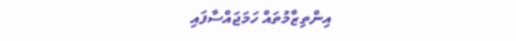އިންތިޒާމުތައް ހަމަޖައްސާފައި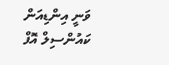ވަނީ އިންޑިއަން ކައުންސިލް އޮފް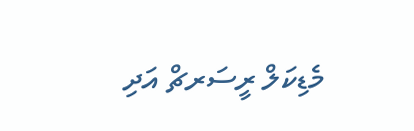މެޑިކަލް ރީސަރޗް އަދި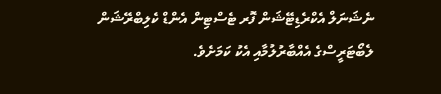ނެޝަނަލް އެކްރެޑިޓޭޝަން ފޮރ ޓެސްޓިން އެންޑް ކެލިބްރޭޝަން ލެބޯޓަރީސްގެ އެއްބާރުލުމާއި އެކު ކަމަށެވެ.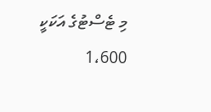މި ޓެސްޓުގެ އަކަކީ 1،600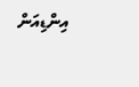އިންޑިއަން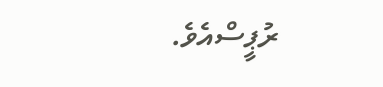ރުޕީސްއެވެ.